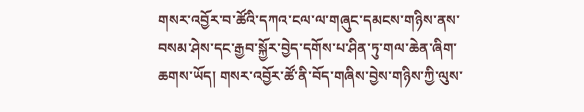གསར་འབྱོར་བ་ཚོའི་དཀའ་ངལ་ལ་གཞུང་དམངས་གཉིས་ནས་བསམ་ཤེས་དང་རྒྱབ་སྐྱོར་བྱེད་དགོས་པ་ཤིན་ཏུ་གལ་ཆེན་ཞིག་ཆགས་ཡོད། གསར་འབྱོར་ཚོ་ནི་བོད་གཞིས་བྱེས་གཉིས་ཀྱི་ལུས་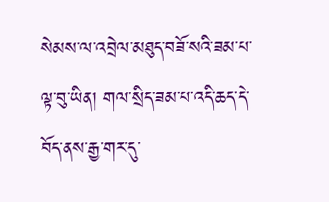སེམས་ལ་འབྲེལ་མཐུད་བཟོ་སའི་ཟམ་པ་ལྟ་བུ་ཡིན། གལ་སྲིད་ཟམ་པ་འདི་ཆད་དེ་བོད་ནས་རྒྱ་གར་དུ་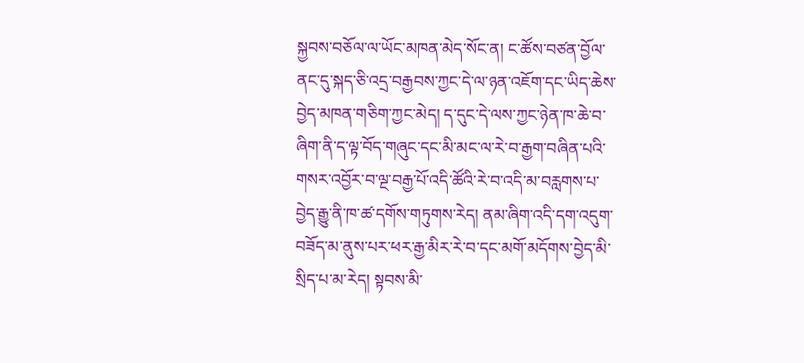སྐྱབས་བཅོལ་ལ་ཡོང་མཁན་མེད་སོང་ན། ང་ཚོས་བཙན་བྱོལ་ནང་དུ་སྐད་ཅི་འདྲ་བརྒྱབས་ཀྱང་དེ་ལ་ཉན་འཇོག་དང་ཡིད་ཆེས་བྱེད་མཁན་གཅིག་ཀྱང་མེད། ད་དུང་དེ་ལས་ཀྱང་ཉེན་ཁ་ཆེ་བ་ཞིག་ནི་ད་ལྟ་བོད་གཞུང་དང་མི་མང་ལ་རེ་བ་རྒྱག་བཞིན་པའི་གསར་འབྱོར་བ་ལྔ་བརྒྱ་པོ་འདི་ཚོའི་རེ་བ་འདི་མ་བརླགས་པ་བྱེད་རྒྱུ་ནི་ཁ་ཚ་དགོས་གཏུགས་རེད། ནམ་ཞིག་འདི་དག་འདུག་བཟོད་མ་ནུས་པར་ཕར་རྒྱ་མིར་རེ་བ་དང་མགོ་མདོགས་བྱེད་མི་སྲིད་པ་མ་རེད། སྟབས་མི་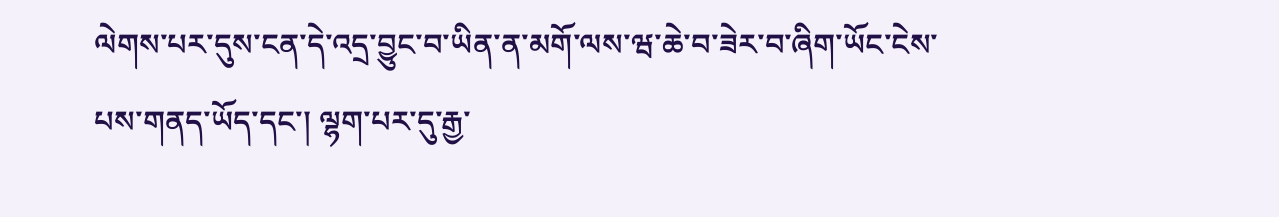ལེགས་པར་དུས་ངན་དེ་འདྲ་བྱུང་བ་ཡིན་ན་མགོ་ལས་ཝ་ཆེ་བ་ཟེར་བ་ཞིག་ཡོང་ངེས་པས་གནད་ཡོད་དང་། ལྷག་པར་དུ་རྒྱ་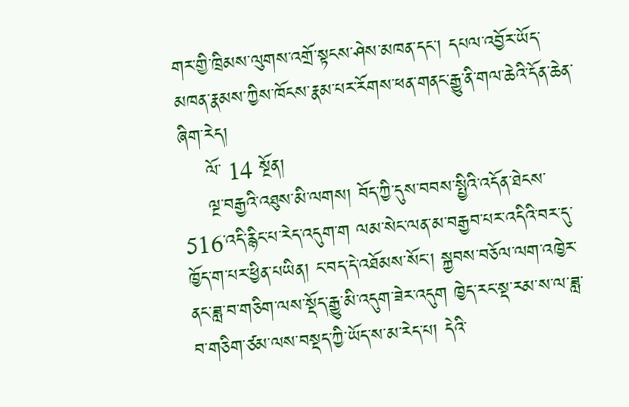གར་གྱི་ཁྲིམས་ལུགས་འགྲོ་སྟངས་ཤེས་མཁན་དང་། དཔལ་འབྱོར་ཡོད་མཁན་རྣམས་ཀྱིས་ཁོངས་རྣམ་པར་རོགས་ཕན་གནང་རྒྱུ་ནི་གལ་ཆེའི་དོན་ཆེན་ཞིག་རེད།
    ལོ་ 14 སྔོན།
    ལྔ་བརྒྱའི་འཐུས་མི་ལགས། བོད་ཀྱི་དུས་བབས་སྤྱིའི་འདོན་ཐེངས་ 516་འདི་རྙིང་པ་རེད་འདུག་ག ལམ་སེང་ལན་མ་བརྒྱབ་པར་འདིའི་བར་དུ་ཁྱོད་ག་པར་ཕྱིན་པཡིན། ང་བད་དེ་འཐོམས་སོང་། སྐྱབས་བཅོལ་ལག་འཁྱེར་ནང་ཟླ་བ་གཅིག་ལས་སྡོད་རྒྱུ་མི་འདུག་ཟེར་འདུག ཁྱེད་རང་སྡ་རམ་ས་ལ་ཟླ་བ་གཅིག་ཙམ་ལས་བསྡད་ཀྱི་ཡོད་ས་མ་རེད་པ། དེའི་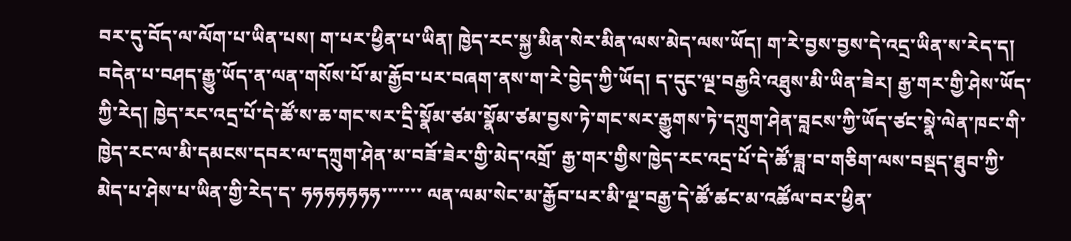བར་དུ་བོད་ལ་ལོག་པ་ཡིན་པས། ག་པར་ཕྱིན་པ་ཡིན། ཁྱེད་རང་སྐྱ་མིན་སེར་མིན་ལས་མེད་ལས་ཡོད། ག་རེ་བྱས་བྱས་དེ་འདྲ་ཡིན་ས་རེད་ད། བདེན་པ་བཤད་རྒྱུ་ཡོད་ན་ལན་གསོས་པོ་མ་རྒྱོབ་པར་བཞག་ནས་ག་རེ་བྱེད་ཀྱི་ཡོད། ད་དུང་ལྔ་བརྒྱའི་འཐུས་མི་ཡིན་ཟེར། རྒྱ་གར་གྱི་ཤེས་ཡོད་ཀྱི་རེད། ཁྱེད་རང་འདྲ་པོ་དེ་ཚོ་ས་ཆ་གང་སར་དྲི་སྣོམ་ཙམ་སྣོམ་ཙམ་བྱས་ཏེ་གང་སར་རྒྱུགས་ཏེ་དཀྲུག་ཤེན་བླངས་ཀྱི་ཡོད་ཙང་སྣེ་ལེན་ཁང་གི་ཁྱེད་རང་ལ་མི་དམངས་དབར་ལ་དཀྲུག་ཤེན་མ་བཟོ་ཟེར་གྱི་མེད་འགྲོ་ རྒྱ་གར་གྱིས་ཁྱེད་རང་འདྲ་པོ་དེ་ཚོ་ཟླ་བ་གཅིག་ལས་བསྡད་ཐུབ་ཀྱི་མེད་པ་ཤེས་པ་ཡིན་གྱི་རེད་ད་ ཧཧཧཧཧཧཧ་་་་་་་ ལན་ལམ་སེང་མ་རྒྱོབ་པར་མི་ལྔ་བརྒྱ་དེ་ཚོ་ཚང་མ་འཚོལ་བར་ཕྱིན་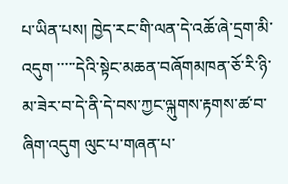པ་ཡིན་པས། ཁྱེད་རང་གི་ལན་དེ་འཆོ་ཞེ་དྲག་མི་འདུག ་་་་་དེའི་སྟེང་མཆན་བཞོགམཁན་ཅོ་རི་ཉི་མ་ཟེར་བ་དེ་ནི་དེ་བས་ཀྱང་ལྐུགས་རྟགས་ཚ་བ་ཞིག་འདུག ལུང་པ་གཞན་པ་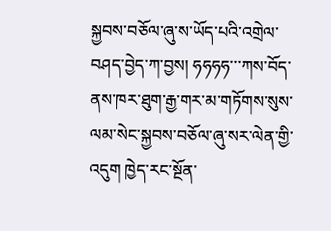སྐྱབས་བཅོལ་ཞུ་ས་ཡོད་པའི་འགྲེལ་བཤད་བྱེད་ཀ་བྱས། ཧཧཧཧ་་་ཀས་བོད་ནས་ཁར་ཐུག་རྒྱ་གར་མ་གཏོགས་སུས་ལམ་སེང་སྐྱབས་བཅོལ་ཞུ་སར་ལེན་གྱི་འདུག ཁྱེད་རང་སྔོན་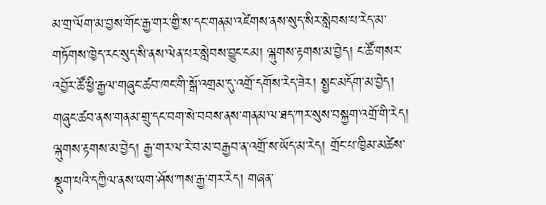མ་གྲ་ལོག་མ་བྱས་གོང་རྒྱ་གར་གྱི་ས་དང་གནམ་འཛེགས་ནས་སུད་སིར་སླེབས་པ་རེད་མ་གཏོགས་ཁྱེད་རང་སུད་སི་ནས་ལེན་པར་སླེབས་བྱུང་ངམ། ལྐུགས་རྟགས་མ་བྱེད། ང་ཚོ་གསར་འབྱོར་ཚོ་ཕྱི་རྒྱལ་གཞུང་ཚབ་ཁང་གི་སྒོ་འགྲམ་དུ་འགྲོ་དགོས་རེད་ཟེར། སྤྱང་མདོག་མ་བྱེད། གཞུང་ཚབ་ནས་གནམ་གྲུ་དང་བག་སེ་བབས་ནས་གནམ་ལ་ཐད་ཀར་སུས་བསྐྱག་འགྲོ་གི་རེད། ལྐུགས་རྟགས་མ་བྱེད། རྒྱ་གར་ལ་རེ་བ་མ་བརྒྱབ་ན་འགྲོ་ས་ཡོད་མ་རེད། གྲོང་པ་ཁྱིམ་མཚེས་སྡུག་པའི་དཀྱིལ་ནས་ཡག་ཤོས་ཀས་རྒྱ་གར་རེད། གཞན་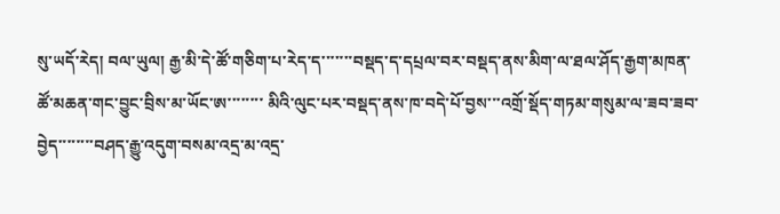སུ་ཡདོ་རེད། བལ་ཡུལ། རྒྱ་མི་དེ་ཚོ་གཅིག་པ་རེད་ད་་་་་་་བསྡད་ད་དཔྲལ་བར་བསྡད་ནས་མིག་ལ་ཐལ་ཤོད་རྒྱག་མཁན་ ཚོ་མཆན་གང་བྱུང་བྲིས་མ་ཡོང་ཨ་་་་་་་་ མིའི་ལུང་པར་བསྡད་ནས་ཁ་བདེ་པོ་བྱས་་་འགྲོ་སྡོད་གཏམ་གསུམ་ལ་ཟབ་ཟབ་བྱེད་་་་་་་་བཤད་རྒྱུ་འདུག་བསམ་འདྲ་མ་འདྲ་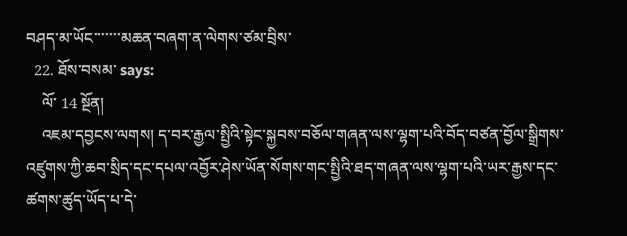བཤད་མ་ཡོང་་་་་་་མཆན་བཞག་ན་ལེགས་ཙམ་བྲིས་
  22. ཐོས་བསམ་ says:
    ལོ་ 14 སྔོན།
    འཇམ་དབྱངས་ལགས། ད་བར་རྒྱལ་སྤྱིའི་སྟེང་སྐྱབས་བཅོལ་གཞན་ལས་ལྷག་པའི་བོད་བཙན་བྱོལ་སྒྲིགས་འཛུགས་ཀྱི་ཆབ་སྲིད་དང་དཔལ་འབྱོར་ཤེས་ཡོན་སོགས་གང་སྤྱིའི་ཐད་གཞན་ལས་ལྷག་པའི་ཡར་རྒྱས་དང་ཚགས་ཚུད་ཡོད་པ་དེ་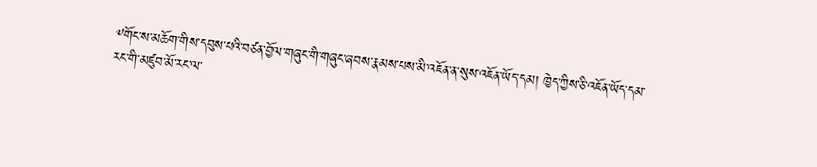༸གོང་ས་མཆོག་གིས་དབུས་པའི་བཙན་བྱོལ་གཞུང་གི་གཞུང་ཞབས་རྣམས་པས་མི་འཇོན་ན་སུས་འཇོན་ཡོད་དམ། ཁྱེད་ཀྱིས་ཅི་འཇོན་ཡོད་དམ་རང་གི་མཛུབ་མོ་རང་ལ་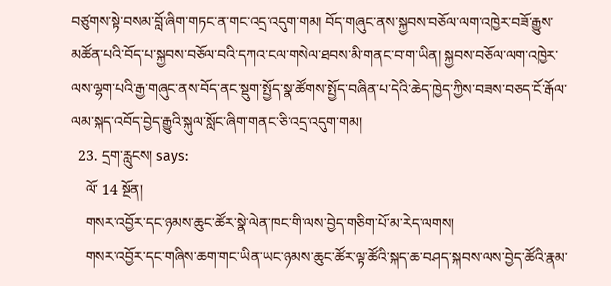བཙུགས་སྟེ་བསམ་བློ་ཞིག་གཏང་ན་གང་འདྲ་འདུག་གམ། བོད་གཞུང་ནས་སྐྱབས་བཅོལ་ལག་འཁྱེར་བཟོ་རྒྱུས་མཚོན་པའི་བོད་པ་སྐྱབས་བཅོལ་བའི་དཀའ་ངལ་གསེལ་ཐབས་མི་གནང་བ་ག་ཡིན། སྐྱབས་བཅོལ་ལག་འཁྱེར་ལས་ལྷག་པའི་རྒྱ་གཞུང་ནས་བོད་ནང་སྡུག་སྤྱོད་སྣ་ཚོགས་སྤྱོད་བཞིན་པ་དེའི་ཆེད་ཁྱེད་ཀྱིས་བཟས་བཅད་ངོ་རྒོལ་ལམ་སྐད་འབོད་བྱེད་རྒྱུའི་སྐུལ་སློང་ཞིག་གནང་ཅི་འདྲ་འདུག་གམ།
  23. དྲག་རླུངས། says:
    ལོ་ 14 སྔོན།
    གསར་འབྱོར་དང་ཉམས་ཆུང་ཚོར་སྣེ་ལེན་ཁང་གི་ལས་བྱེད་གཅིག་པོ་མ་རེད་ལགས།
    གསར་འབྱོར་དང་གཞིས་ཆག་གང་ཡིན་ཡང་ཉམས་ཆུང་ཚོར་ལྟ་ཚོའི་སྐད་ཆ་བཤད་སྐབས་ལས་བྱེད་ཚོའི་རྣམ་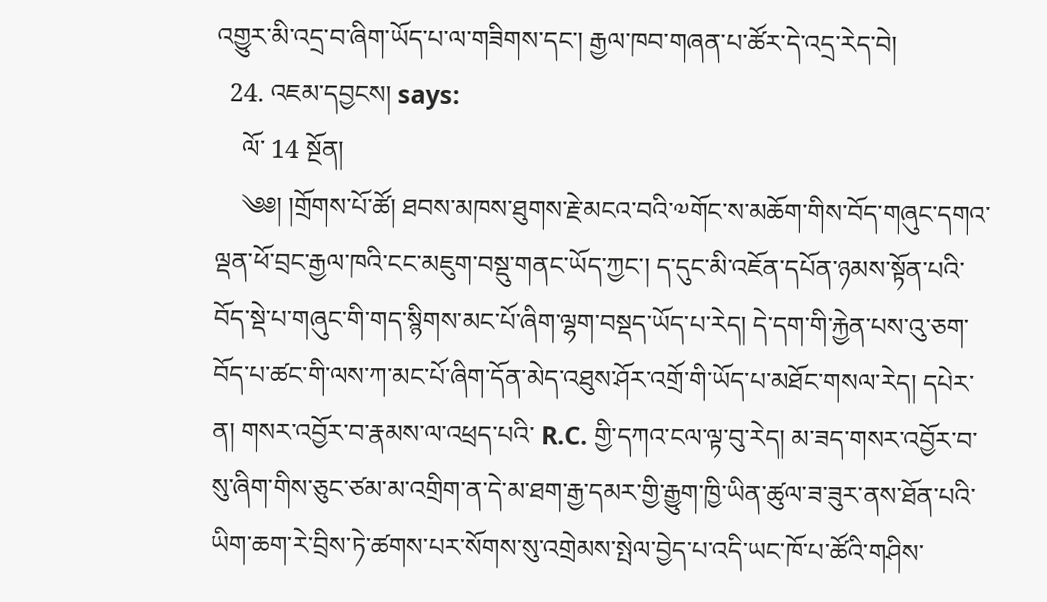འགྱུར་མི་འདྲ་བ་ཞིག་ཡོད་པ་ལ་གཟིགས་དང་། རྒྱལ་ཁབ་གཞན་པ་ཚོར་དེ་འདྲ་རེད་བེ།
  24. འཇམ་དབྱངས། says:
    ལོ་ 14 སྔོན།
    ༄༅། །གྲོགས་པོ་ཚོ། ཐབས་མཁས་ཐུགས་རྗེ་མངའ་བའི་༧གོང་ས་མཆོག་གིས་བོད་གཞུང་དགའ་ལྡན་ཕོ་བྲང་རྒྱལ་ཁའི་ངང་མཇུག་བསྡུ་གནང་ཡོད་ཀྱང་། ད་དུང་མི་འཇོན་དཔོན་ཉམས་སྟོན་པའི་བོད་སྡེ་པ་གཞུང་གི་གད་སྙིགས་མང་པོ་ཞིག་ལྷག་བསྡད་ཡོད་པ་རེད། དེ་དག་གི་རྐྱེན་པས་འུ་ཅག་བོད་པ་ཚང་གི་ལས་ཀ་མང་པོ་ཞིག་དོན་མེད་འཐུས་ཤོར་འགྲོ་གི་ཡོད་པ་མཐོང་གསལ་རེད། དཔེར་ན། གསར་འབྱོར་བ་རྣམས་ལ་འཕྲད་པའི་ R.C. གྱི་དཀའ་ངལ་ལྟ་བུ་རེད། མ་ཟད་གསར་འབྱོར་བ་སུ་ཞིག་གིས་ཅུང་ཙམ་མ་འགྲིག་ན་དེ་མ་ཐག་རྒྱ་དམར་གྱི་རྒྱུག་ཁྱི་ཡིན་ཚུལ་ཟ་ཟུར་ནས་ཐོན་པའི་ཡིག་ཆག་རེ་བྲིས་ཏེ་ཚགས་པར་སོགས་སུ་འགྲེམས་སྤེལ་བྱེད་པ་འདི་ཡང་ཁོ་པ་ཚོའི་གཤིས་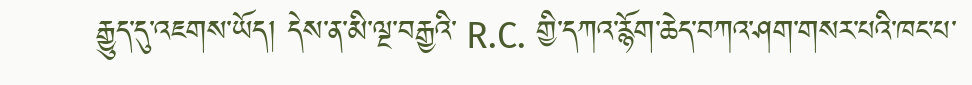རྒྱུད་དུ་འཇགས་ཡོད། དེས་ན་མི་ལྔ་བརྒྱའི་ R.C. གྱི་དཀའ་རྙོག་ཆེད་བཀའ་ཤག་གསར་པའི་ཁང་པ་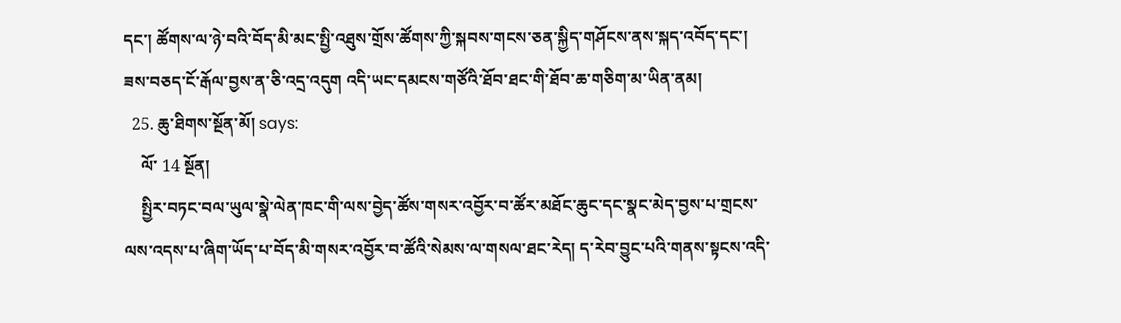དང་། ཚོགས་ལ་ཉེ་བའི་བོད་མི་མང་སྤྱི་འཐུས་གྲོས་ཚོགས་ཀྱི་སྐབས་གངས་ཅན་སྐྱིད་གཤོངས་ནས་སྐད་འབོད་དང་། ཟས་བཅད་ངོ་རྒོལ་བྱས་ན་ཅི་འདྲ་འདུག འདི་ཡང་དམངས་གཙོའི་ཐོབ་ཐང་གི་ཐོབ་ཆ་གཅིག་མ་ཡིན་ནམ།
  25. ཆུ་ཐིགས་སྔོན་མོ། says:
    ལོ་ 14 སྔོན།
    སྤྱིར་བཏང་བལ་ཡུལ་སྣེ་ལེན་ཁང་གི་ལས་བྱེད་ཚོས་གསར་འབྱོར་བ་ཚོར་མཐོང་ཆུང་དང་སྣང་མེད་བྱས་པ་གྲངས་ལས་འདས་པ་ཞིག་ཡོད་པ་བོད་མི་གསར་འབྱོར་བ་ཚོའི་སེམས་ལ་གསལ་ཐང་རེད། ད་རེབ་བྱུང་པའི་གནས་སྟངས་འདི་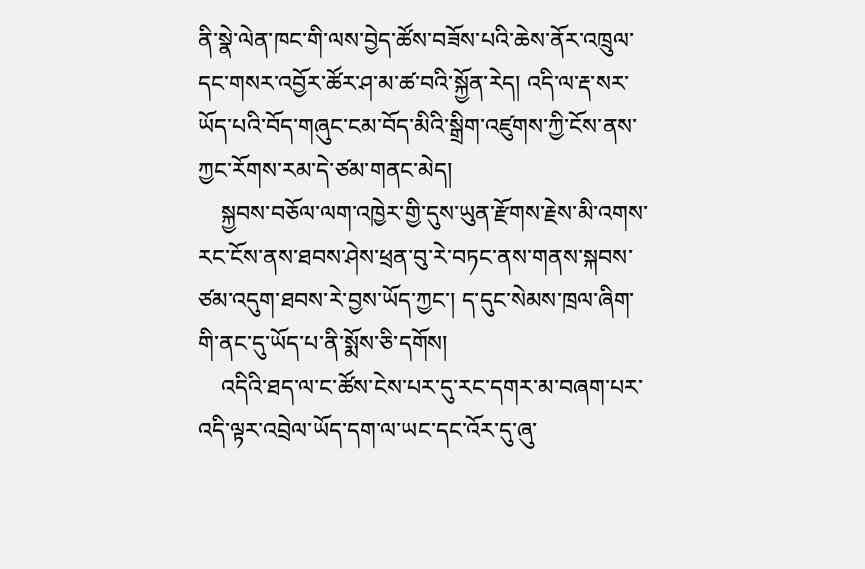ནི་སྣེ་ལེན་ཁང་གི་ལས་བྱེད་ཚོས་བཟོས་པའི་ཆེས་ནོར་འཁྲུལ་དང་གསར་འབྱོར་ཚོར་ཤ་མ་ཚ་བའི་སྐྱོན་རེད། འདི་ལ་རྡ་སར་ཡོད་པའི་བོད་གཞུང་ངམ་བོད་མིའི་སྒྲིག་འཛུགས་ཀྱི་ངོས་ནས་ཀྱང་རོགས་རམ་དེ་ཙམ་གནང་མེད།
    སྐྱབས་བཅོལ་ལག་འཁྱེར་གྱི་དུས་ཡུན་རྫོགས་རྗེས་མི་འགས་རང་ངོས་ནས་ཐབས་ཤེས་ཕྲན་བུ་རེ་བཏང་ནས་གནས་སྐབས་ཙམ་འདུག་ཐབས་རེ་བྱས་ཡོད་ཀྱང་། ད་དུང་སེམས་ཁྲལ་ཞིག་གི་ནང་དུ་ཡོད་པ་ནི་སྨོས་ཅི་དགོས།
    འདིའི་ཐད་ལ་ང་ཚོས་ངེས་པར་དུ་རང་དགར་མ་བཞག་པར་འདི་ལྟར་འབྲེལ་ཡོད་དག་ལ་ཡང་དང་འོར་དུ་ཞུ་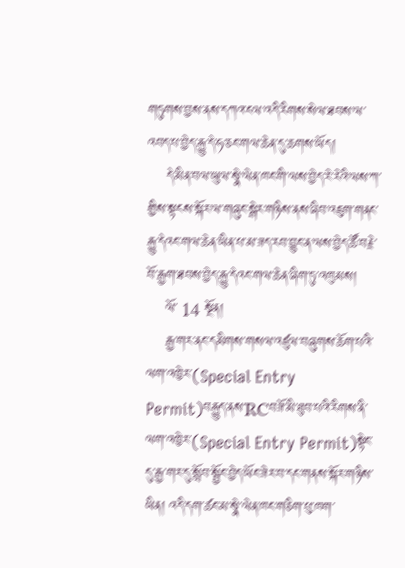གཏུགས་བྱས་ནས་དཀའ་ངལ་འདི་རིགས་སེལ་ཐབས་ལ་འབད་པ་བྱེད་རྒྱུ་དེ་ཧ་ཅང་གལ་ཆེན་དུ་ཆགས་ཡོད།
    དེ་མིན་བལ་ཡུལ་སྣེ་ལེན་ཁང་གི་ལས་བྱེད་རེ་རེའི་ལས་ཀ་གྱིས་སྟངས་སྐོར་ལ་གཞུང་སྒེར་གཉིས་ནས་ཞིབ་འཇུག་གནང་རྒྱུ་དེའང་གལ་ཆེན་ཡིན་པ་མ་ཟད་རབ་བྱུང་ན་ལས་བྱེད་ཚོ་བརྗེ་བོ་རྒྱག་ཐབས་བྱེད་རྒྱུ་དེའང་གལ་ཆེན་ཞིག་ཏུ་འཁུམས།
    ལོ་ 14 སྔོན།
    རྒྱ་གར་ནང་དམིགས་གསལ་འཛུལ་བཞུགས་ཆོག་པའི་ལག་འཁྱེར་(Special Entry Permit)བརྒྱུད་ནས་RCབཟོ་མི་ཐུབ་པའི་རིགས་ནི་ ལག་འཁྱེར་(Special Entry Permit)སྟེང་དུ་རྒྱ་གར་དུ་སློབ་སྦྱོང་བྱེད་ཡོང་ཟེར་བ་དང་གནས་སྐོར་གཉིས་ཡིན། འདི་དག་ཚང་མ་སྣེ་ལེན་ཁང་གཅིག་པུ་ཁག་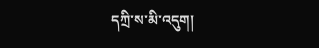དཀྲི་ས་མི་འདུག།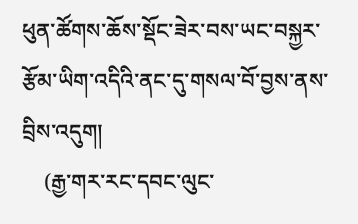ཕུན་ཚོགས་ཆོས་སྡོང་ཟེར་བས་ཡང་བསྐྱར་རྩོམ་ཡིག་འདིའི་ནང་དུ་གསལ་བོ་བྱས་ནས་བྲིས་འདུག།
    (རྒྱ་གར་རང་དབང་ལུང་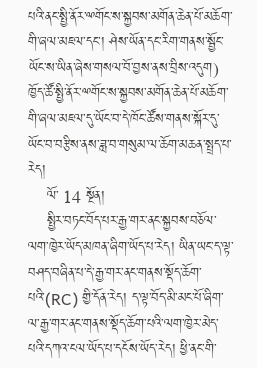པའི་ནང་སྤྱི་ནོར་ྋགོང་ས་སྐྱབས་མགོན་ཆེན་པོ་མཆོག་གི་ཞལ་མཇལ་དང་། ཤེས་ཡོན་དང་རིག་གནས་སྦྱོང་ཡོང་ས་ཡིན་ཞེས་གསལ་བོ་བྱས་ནས་བྲིས་འདུག) ཁྱོད་ཚོ་སྤྱི་ནོར་ྋགོང་ས་སྐྱབས་མགོན་ཆེན་པོ་མཆོག་གི་ཞལ་མཇལ་དུ་ཡོང་བ་དེ་ཁོང་ཚོས་གནས་སྐོར་དུ་ཡོང་བ་བརྩིས་ནས་ཟླ་བ་གསུམ་ལ་ཆོག་མཆན་སྤྲད་པ་རེད།
    ལོ་ 14 སྔོན།
    སྤྱིར་བཏང་བོད་པར་རྒྱ་གར་ནང་སྐྱབས་བཅོལ་ལག་ཁྱེར་ཡོད་མཁན་ཞིག་ཡོད་པ་རེད། ཡིན་ཡང་ད་ལྟ་བཤད་བཞིན་པ་དེ་རྒྱ་གར་ནང་གནས་སྡོད་ཆོག་པའི་(RC) གྱི་དོན་རེད། ད་ལྟ་བོད་མི་མང་པོ་ཞིག་ལ་རྒྱ་གར་ནང་གནས་སྡོད་ཆོག་པའི་ལག་ཁྱེར་མེད་པའི་དཀའ་ངལ་ཡོད་པ་དངོས་ཡོད་རེད། ཕྱི་ནང་གི་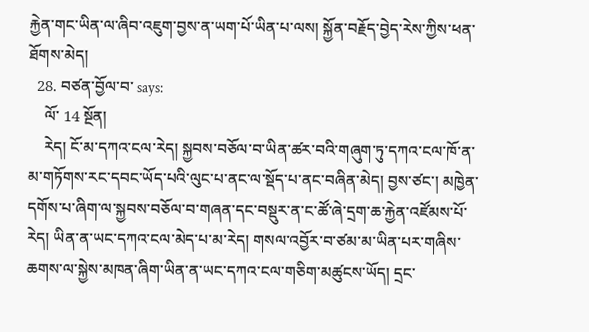རྐྱེན་གང་ཡིན་ལ་ཞིབ་འཇུག་བྱས་ན་ཡག་པོ་ཡིན་པ་ལས། སྐྱོན་བརྗོད་བྱེད་རེས་ཀྱིས་ཕན་ཐོགས་མེད།
  28. བཙན་བྱོལ་བ་ says:
    ལོ་ 14 སྔོན།
    རེད། ངོ་མ་དཀའ་ངལ་རེད། སྐྱབས་བཅོལ་བ་ཡིན་ཚར་བའི་གཞུག་ཏུ་དཀའ་ངལ་ཁོ་ན་མ་གཏོགས་རང་དབང་ཡོད་པའི་ལུང་པ་ནང་ལ་སྡོད་པ་ནང་བཞིན་མེད། བྱས་ཙང་། མཁྱེན་དགོས་པ་ཞིག་ལ་སྐྱབས་བཅོལ་བ་གཞན་དང་བསྡུར་ན་ང་ཚོ་ཞེ་དྲག་ཆ་རྐྱེན་འཛོམས་པོ་རེད། ཡིན་ན་ཡང་དཀའ་ངལ་མེད་པ་མ་རེད། གསལ་འབྱོར་བ་ཙམ་མ་ཡིན་པར་གཞིས་ཆགས་ལ་སྐྱེས་མཁན་ཞིག་ཡིན་ན་ཡང་དཀའ་ངལ་གཅིག་མཚུངས་ཡོད། དྲང་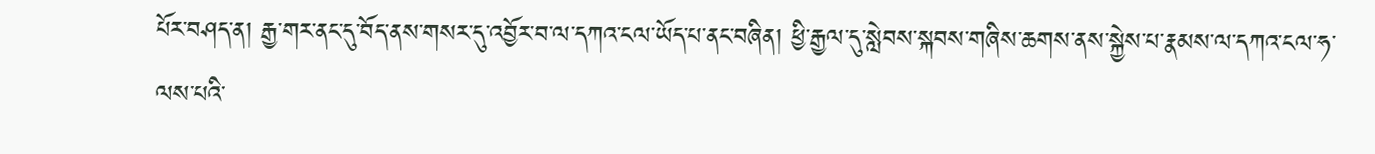པོར་བཤད་ན། རྒྱ་གར་ནང་དུ་བོད་ནས་གསར་དུ་འབྱོར་བ་ལ་དཀའ་ངལ་ཡོད་པ་ནང་བཞིན། ཕྱི་རྒྱལ་དུ་སླེབས་སྐབས་གཞིས་ཆགས་ནས་སྐྱེས་པ་རྣམས་ལ་དཀའ་ངལ་ཧ་ལས་པའི་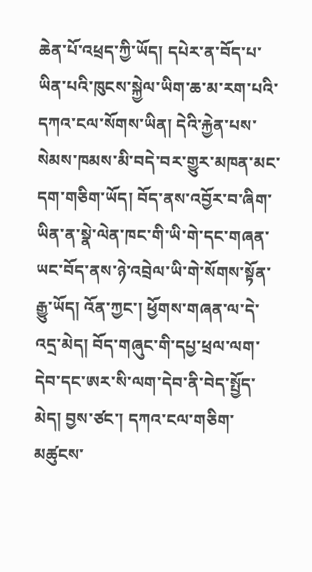ཆེན་པོ་འཕྲད་ཀྱི་ཡོད། དཔེར་ན་བོད་པ་ཡིན་པའི་ཁུངས་སྐྱེལ་ཡིག་ཆ་མ་རག་པའི་དཀའ་ངལ་སོགས་ཡིན། དེའི་རྐྱེན་པས་སེམས་ཁམས་མི་བདེ་བར་གྱུར་མཁན་མང་དག་གཅིག་ཡོད། བོད་ནས་འབྱོར་བ་ཞིག་ཡིན་ན་སྣེ་ལེན་ཁང་གི་ཡི་གེ་དང་གཞན་ཡང་བོད་ནས་ཉེ་འབྲེལ་ཡི་གེ་སོགས་སྟོན་རྒྱུ་ཡོད། འོན་ཀྱང་། ཕྱོགས་གཞན་ལ་དེ་འདྲ་མེད། བོད་གཞུང་གི་དཔྱ་ཕྲལ་ལག་དེབ་དང་ཨར་སི་ལག་དེབ་ནི་བེད་སྤྱོད་མེད། བྱས་ཙང་། དཀའ་ངལ་གཅིག་མཚུངས་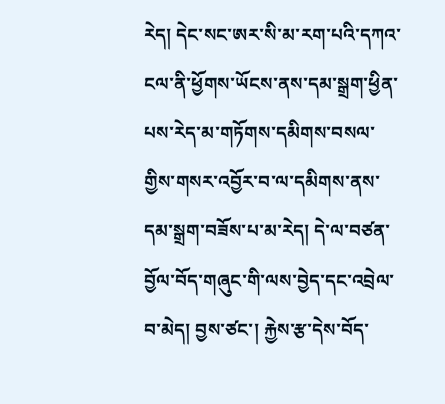རེད། དེང་སང་ཨར་སི་མ་རག་པའི་དཀའ་ངལ་ནི་ཕྱོགས་ཡོངས་ནས་དམ་སྒྲག་ཕྱིན་པས་རེད་མ་གཏོགས་དམིགས་བསལ་གྱིས་གསར་འབྱོར་བ་ལ་དམིགས་ནས་དམ་སྒྲག་བཟོས་པ་མ་རེད། དེ་ལ་བཙན་བྱོལ་བོད་གཞུང་གི་ལས་བྱེད་དང་འབྲེལ་བ་མེད། བྱས་ཙང་། རྐྱེས་རྩ་དེས་བོད་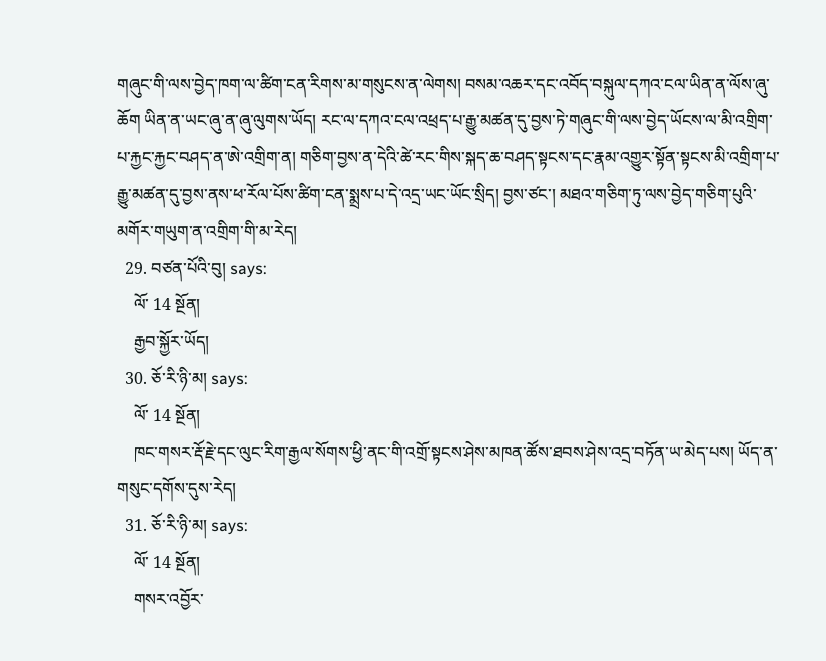གཞུང་གི་ལས་བྱེད་ཁག་ལ་ཚིག་ངན་རིགས་མ་གསུངས་ན་ལེགས། བསམ་འཆར་དང་འབོད་བསྐུལ་དཀའ་ངལ་ཡིན་ན་ལོས་ཞུ་ཆོག ཡིན་ན་ཡང་ཞུ་ན་ཞུ་ལུགས་ཡོད། རང་ལ་དཀའ་ངལ་འཕྲད་པ་རྒྱུ་མཚན་དུ་བྱས་ཏེ་གཞུང་གི་ལས་བྱེད་ཡོངས་ལ་མི་འགྲིག་པ་རྐྱང་རྐྱང་བཤད་ན་ཨེ་འགྲིག་ན། གཅིག་བྱས་ན་དེའི་ཚེ་རང་གིས་སྐད་ཆ་བཤད་སྟངས་དང་རྣམ་འགྱུར་སྟོན་སྟངས་མི་འགྲིག་པ་རྒྱུ་མཚན་དུ་བྱས་ནས་ཕ་རོལ་པོས་ཚིག་ངན་སྨྲས་པ་དེ་འདྲ་ཡང་ཡོང་སྲིད། བྱས་ཙང་། མཐའ་གཅིག་ཏུ་ལས་བྱེད་གཅིག་པུའི་མགོར་གཡུག་ན་འགྲིག་གི་མ་རེད།
  29. བཙན་པོའི་བུ། says:
    ལོ་ 14 སྔོན།
    རྒྱབ་སྐྱོར་ཡོད།
  30. ཅོ་རི་ཉི་མ། says:
    ལོ་ 14 སྔོན།
    ཁང་གསར་རྡོ་རྗེ་དང་ལུང་རིག་རྒྱལ་སོགས་ཕྱི་ནང་གི་འགྲོ་སྟངས་ཤེས་མཁན་ཚོས་ཐབས་ཤེས་འདྲ་བཏོན་ཡ་མེད་པས། ཡོད་ན་གསུང་དགོས་དུས་རེད།
  31. ཅོ་རི་ཉི་མ། says:
    ལོ་ 14 སྔོན།
    གསར་འབྱོར་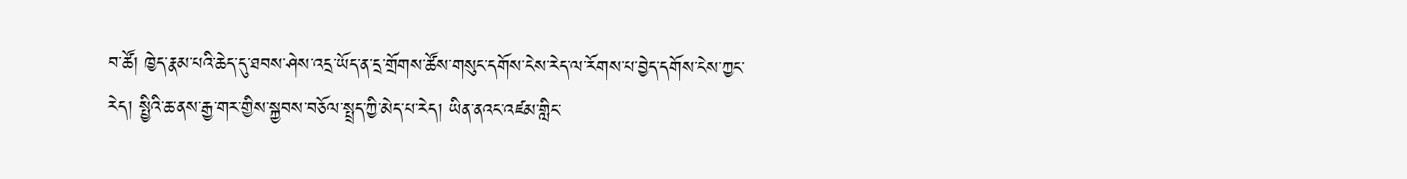བ་ཚོ། ཁྱེད་རྣམ་པའི་ཆེད་དུ་ཐབས་ཤེས་འདྲ་ཡོད་ན་དྲ་གྲོགས་ཚོས་གསུང་དགོས་ངེས་རེད་ལ་རོགས་པ་བྱེད་དགོས་ངེས་ཀྱང་རེད། སྤྱིའི་ཆ་ནས་རྒྱ་གར་གྱིས་སྐྱབས་བཅོལ་སྤྲད་ཀྱི་མེད་པ་རེད། ཡིན་ནའང་འཛམ་གླིང་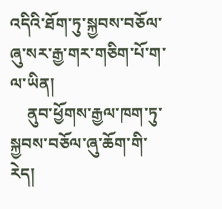འདིའི་ཐོག་ཏུ་སྐྱབས་བཅོལ་ཞུ་སར་རྒྱ་གར་གཅིག་པོ་ག་ལ་ཡིན།
    ནུབ་ཕྱོགས་རྒྱལ་ཁག་ཏུ་སྐྱབས་བཅོལ་ཞུ་ཆོག་གི་རེད།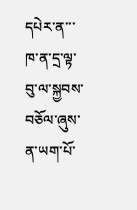དཔེར་ན་་་ཁ་ན་དྲ་ལྟ་བུ་ལ་སྐྱབས་བཅོལ་ཞུས་ན་ཡག་པོ་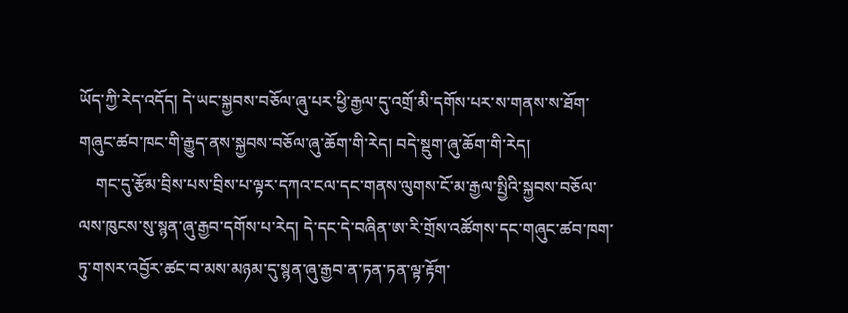ཡོད་ཀྱི་རེད་འདོད། དེ་ཡང་སྐྱབས་བཅོལ་ཞུ་པར་ཕྱི་རྒྱལ་དུ་འགྲོ་མི་དགོས་པར་ས་གནས་ས་ཐོག་གཞུང་ཚབ་ཁང་གི་རྒྱུད་ནས་སྐྱབས་བཅོལ་ཞུ་ཆོག་གི་རེད། བདེ་སྡུག་ཞུ་ཆོག་གི་རེད།
    གང་དུ་རྩོམ་བྲིས་པས་བྲིས་པ་ལྟར་དཀའ་ངལ་དང་གནས་ལུགས་ངོ་མ་རྒྱལ་སྤྱིའི་སྐྱབས་བཅོལ་ལས་ཁུངས་སུ་སྙན་ཞུ་རྒྱབ་དགོས་པ་རེད། དེ་དང་དེ་བཞིན་ཨ་རི་གྲོས་འཚོགས་དང་གཞུང་ཚབ་ཁག་ཏུ་གསར་འབྱོར་ཚང་བ་མས་མཉམ་དུ་སྙན་ཞུ་རྒྱབ་ན་ཏན་ཏན་ལྟ་རྟོག་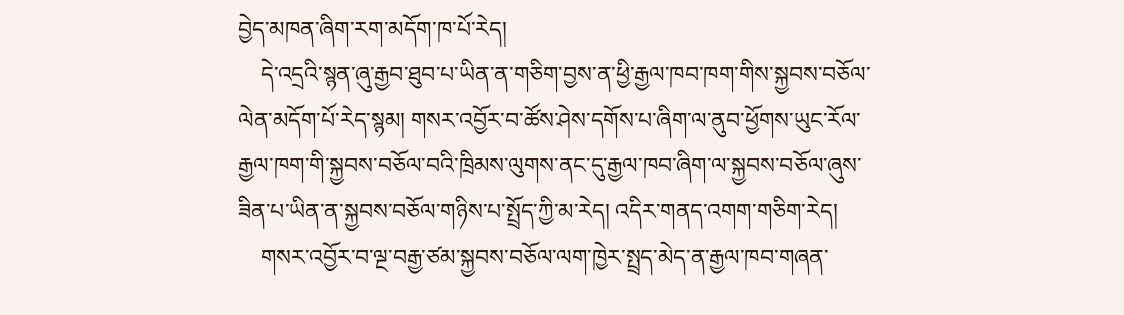བྱེད་མཁན་ཞིག་རག་མདོག་ཁ་པོ་རེད།
    དེ་འདྲའི་སྙན་ཞུ་རྒྱབ་ཐུབ་པ་ཡིན་ན་གཅིག་བྱས་ན་ཕྱི་རྒྱལ་ཁབ་ཁག་གིས་སྐྱབས་བཅོལ་ལེན་མདོག་པོ་རེད་སྙམ། གསར་འབྱོར་བ་ཚོས་ཤེས་དགོས་པ་ཞིག་ལ་ནུབ་ཕྱོགས་ཡུང་རོལ་རྒྱལ་ཁག་གི་སྐྱབས་བཅོལ་བའི་ཁྲིམས་ལུགས་ནང་དུ་རྒྱལ་ཁབ་ཞིག་ལ་སྐྱབས་བཅོལ་ཞུས་ཟིན་པ་ཡིན་ན་སྐྱབས་བཅོལ་གཉིས་པ་སྤྲོད་ཀྱི་མ་རེད། འདིར་གནད་འགག་གཅིག་རེད།
    གསར་འབྱོར་བ་ལྔ་བརྒྱ་ཙམ་སྐྱབས་བཅོལ་ལག་ཁྱེར་སྤྲད་མེད་ན་རྒྱལ་ཁབ་གཞན་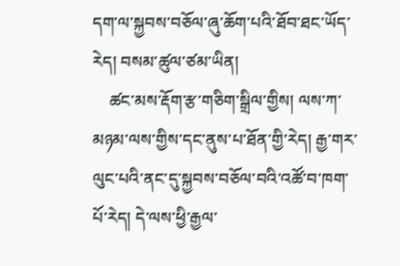དག་ལ་སྐྱབས་བཅོལ་ཞུ་ཆོག་པའི་ཐོབ་ཐང་ཡོད་རེད། བསམ་ཚུལ་ཙམ་ཡིན།
    ཚང་མས་རྡོག་རྩ་གཅིག་སྒྲིལ་གྱིས། ལས་ཀ་མཉམ་ལས་གྱིས་དང་ནུས་པ་ཐོན་གྱི་རེད། རྒྱ་གར་ལུང་པའི་ནང་དུ་སྐྱབས་བཅོལ་བའི་འཚོ་བ་ཁག་པོ་རེད། དེ་ལས་ཕྱི་རྒྱལ་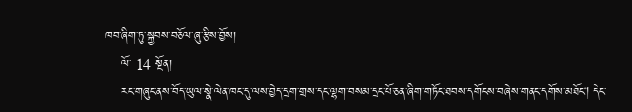ཁབ་ཞིག་ཏུ་སྐྱབས་བཅོལ་ཞུ་རྩིས་བྱོས།
    ལོ་ 14 སྔོན།
    རང་གཞུང་ནས་བོད་ཡུལ་སྣེ་ལེན་ཁང་དུ་ལས་བྱེད་དྲག་གྲས་དང་ལྷག་བསམ་དྲང་པོ་ཅན་ཞིག་གཏོང་ཐབས་དགོངས་བཞེས་གནང་དགོས་མཐོང། དེང་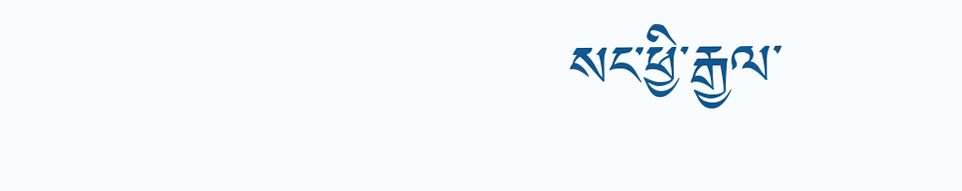སང་ཕྱི་རྒྱལ་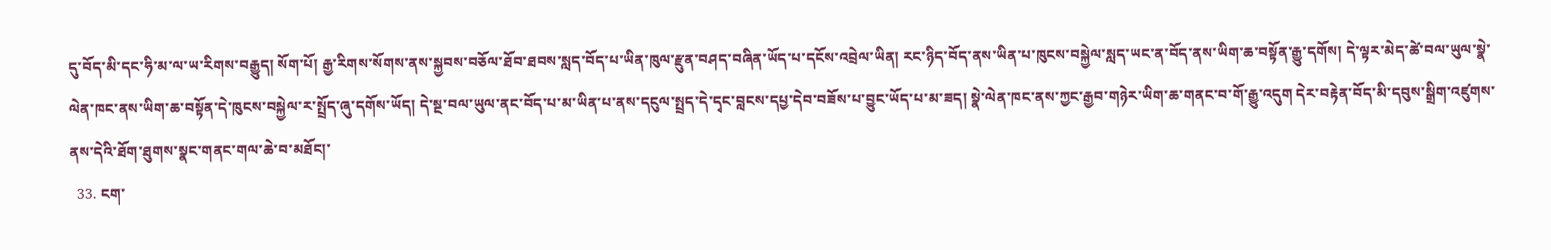དུ་བོད་མི་དང་ཧི་མ་ལ་ཡ་རིགས་བརྒྱུད། སོག་པོ། རྒྱ་རིགས་སོགས་ནས་སྐྱབས་བཅོལ་ཐོབ་ཐབས་སླད་བོད་པ་ཡིན་ཁུལ་རྫུན་བཤད་བཞིན་ཡོད་པ་དངོས་འབྲེལ་ཡིན། རང་ཉིད་བོད་ནས་ཡིན་པ་ཁུངས་བསྐྱེལ་སླད་ཡང་ན་བོད་ནས་ཡིག་ཆ་བསྟོན་རྒྱུ་དགོས། དེ་ལྟར་མེད་ཚེ་བལ་ཡུལ་སྣེ་ལེན་ཁང་ནས་ཡིག་ཆ་བསྟོན་དེ་ཁུངས་བསྐྱེལ་ར་སྤྲོད་ཞུ་དགོས་ཡོད། དེ་སྔ་བལ་ཡུལ་ནང་བོད་པ་མ་ཡིན་པ་ནས་དངུལ་སྤྲད་དེ་དྭང་བླངས་དཔྱ་དེབ་བཟོས་པ་བྱུང་ཡོད་པ་མ་ཟད། སྣེ་ལེན་ཁང་ནས་ཀྱང་རྒྱབ་གཉེར་ཡིག་ཆ་གནང་བ་གོ་རྒྱུ་འདུག དེར་བརྟེན་བོད་མི་དབུས་སྒྲིག་འཛུགས་ནས་དེའི་ཐོག་ཐུགས་སྣང་གནང་གལ་ཆེ་བ་མཐོང།་
  33. ངག་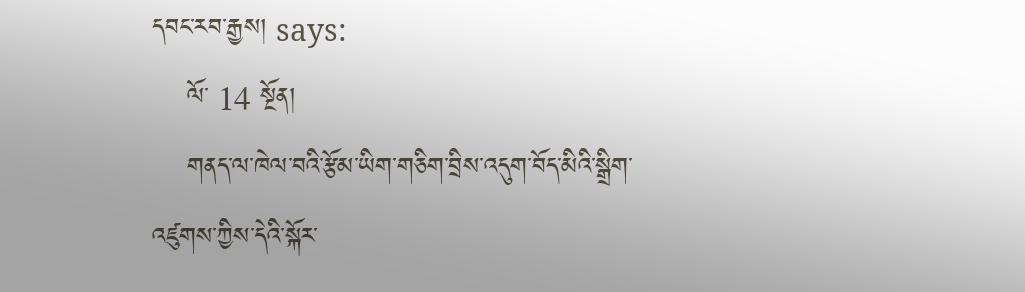དབང་རབ་རྒྱས། says:
    ལོ་ 14 སྔོན།
    གནད་ལ་ཁེལ་བའི་རྩོམ་ཡིག་གཅིག་བྲིས་འདུག་བོད་མིའི་སྒྲིག་འཛུགས་ཀྱིས་དེའི་སྐོར་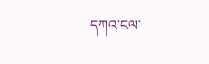དཀའ་ངལ་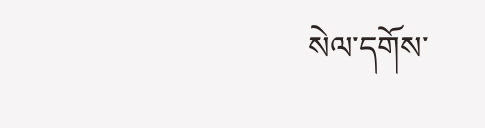སེལ་དགོས་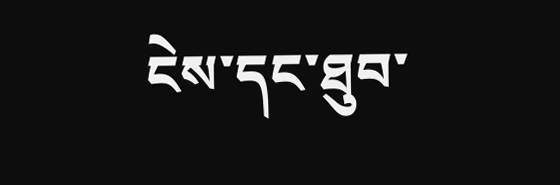ངེས་དང་ཐུབ་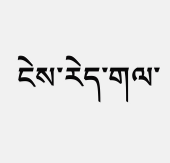ངེས་རེད་གལ་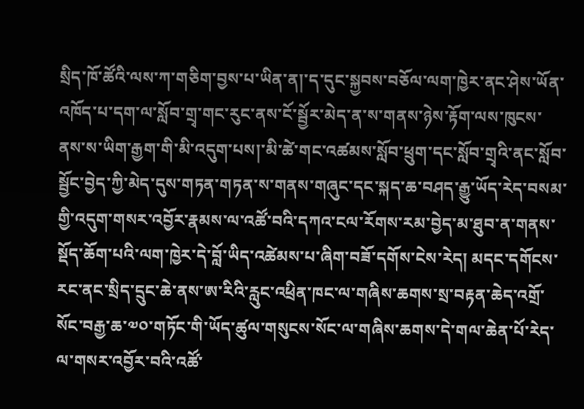སྲིད་ཁོ་ཚོའི་ལས་ཀ་གཅིག་བྱས་པ་ཡིན་ན།་ད་དུང་སྐྱབས་བཅོལ་ལག་ཁྱེར་ནང་ཤེས་ཡོན་འཁོད་པ་དག་ལ་སློབ་གྲྭ་གང་རུང་ནས་ངོ་སྦྱོར་མེད་ན་ས་གནས་ཉེས་རྟོག་ལས་ཁུངས་ནས་ས་ཡིག་རྒྱག་གི་མི་འདུག་པས།་མི་ཚེ་གང་འཚམས་སློབ་ཕྲུག་དང་སློབ་གྲྭའི་ནང་སློབ་སྦྱོང་བྱེད་ཀྱི་མེད་དུས་གཏན་གཏན་ས་གནས་གཞུང་དང་སྐད་ཆ་བཤད་རྒྱུ་ཡོད་རེད་བསམ་གྱི་འདུག་གསར་འབྱོར་རྣམས་ལ་འཚོ་བའི་དཀའ་ངལ་རོགས་རམ་བྱེད་མ་ཐུབ་ན་གནས་སྡོད་ཆོག་པའི་ལག་ཁྱེར་དེ་བློ་ཡིད་འཚེམས་པ་ཞིག་བཟོ་དགོས་ངེས་རེད། མདང་དགོངས་རང་ནང་སྲིད་དྲུང་ཆེ་ནས་ཨ་རིའི་རླུང་འཕྲིན་ཁང་ལ་གཞིས་ཆགས་སྲ་བརྟན་ཆེད་འགྲོ་སོང་བརྒྱ་ཆ་༧༠་གཏོང་གི་ཡོད་ཚུལ་གསུངས་སོང་ལ་གཞིས་ཆགས་དེ་གལ་ཆེན་པོ་རེད་ལ་གསར་འབྱོར་བའི་འཚོ་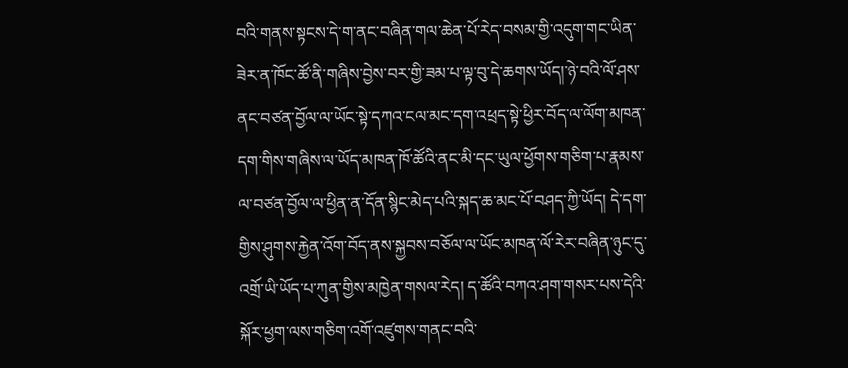བའི་གནས་སྟངས་དེ་ག་ནང་བཞིན་གལ་ཆེན་པོ་རེད་བསམ་གྱི་འདུག་གང་ཡིན་ཟེར་ན་ཁོང་ཚོ་ནི་གཞིས་བྱེས་བར་གྱི་ཟམ་པ་ལྟ་བུ་དེ་ཆགས་ཡོད།་ཉེ་བའི་ལོ་ཤས་ནང་བཙན་བྱོལ་ལ་ཡོང་སྟེ་དཀའ་ངལ་མང་དག་འཕྲད་སྟེ་ཕྱིར་བོད་ལ་ལོག་མཁན་དག་གིས་གཞིས་ལ་ཡོད་མཁན་ཁོ་ཚོའི་ནང་མི་དང་ཡུལ་ཕྱོགས་གཅིག་པ་རྣམས་ལ་བཙན་བྱོལ་ལ་ཕྱིན་ན་དོན་སྙིང་མེད་པའི་སྐད་ཆ་མང་པོ་བཤད་ཀྱི་ཡོད། དེ་དག་གྱིས་ཤུགས་རྐྱེན་འོག་བོད་ནས་སྐྱབས་བཅོལ་ལ་ཡོང་མཁན་ལོ་རེར་བཞིན་ཉུང་དུ་འགྲོ་ཡི་ཡོད་པ་ཀུན་གྱིས་མཁྱེན་གསལ་རེད། ད་ཚོའི་བཀའ་ཤག་གསར་པས་དེའི་སྐོར་ཕྱག་ལས་གཅིག་འགོ་འཛུགས་གནང་བའི་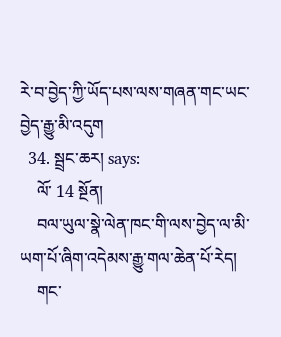རེ་བ་བྱེད་ཀྱི་ཡོད་པས་ལས་གཞན་གང་ཡང་བྱེད་རྒྱུ་མི་འདུག
  34. སྦྲང་ཆར། says:
    ལོ་ 14 སྔོན།
    བལ་ཡུལ་སྣེ་ལེན་ཁང་གི་ལས་བྱེད་ལ་མི་ཡག་པོ་ཞིག་འདེམས་རྒྱུ་གལ་ཆེན་པོ་རེད།
    གང་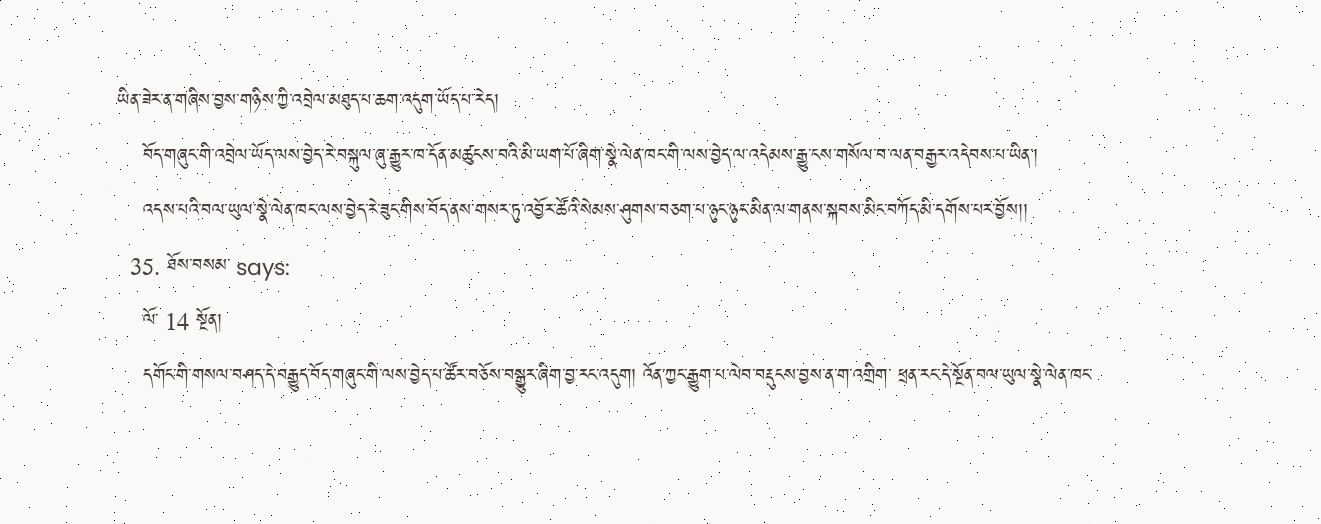ཡིན་ཟེར་ན་གཞིས་བྱས་གཉིས་ཀྱི་འབྲེལ་མཐུད་པ་ཆག་འདུག་ཡོད་པ་རེད།
    བོད་གཞུང་གི་འབྲེལ་ཡོད་ལས་བྱེད་རེ་བསྐུལ་ཞུ་རྒྱུར་ཁ་དོན་མཚུངས་བའི་མི་ཡག་པོ་ཞིག་སྣེ་ལེན་ཁང་གི་ལས་བྱེད་ལ་འདེམས་རྒྱུ་ངས་གསོལ་བ་ལན་བརྒྱར་འདེབས་པ་ཡིན་།
    འདས་པའི་བལ་ཡུལ་སྣེ་ལེན་ཁང་ལས་བྱེད་རེ་ཟུང་གིས་བོད་ནས་གསར་ཏུ་འབྱོར་ཚོའི་སེམས་ཤུགས་བཅག་པ་ཉུང་ཉུང་མིན་ལ་གནས་སྐབས་མིང་བཀོད་མི་དགོས་པར་བྱོས།།
  35. ཐོས་བསམ་ says:
    ལོ་ 14 སྔོན།
    དགོང་གི་གསལ་བཤད་དེ་བརྒྱུད་བོད་གཞུང་གི་ལས་བྱེད་པ་ཚོར་བཅོས་བསྒྱུར་ཞིག་བྱ་རང་འདུག། འོན་ཀྱང་རྒྱུག་པ་ལེབ་བརྡུངས་བྱས་ན་ག་འགྲིག་ ཕྲན་རང་དེ་སྔོན་བལ་ཡུལ་སྣེ་ལེན་ཁང་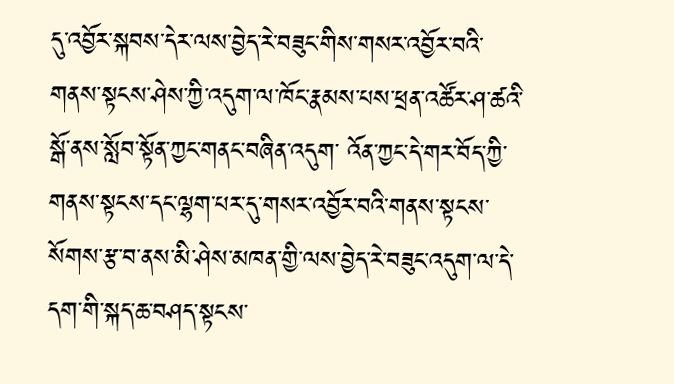དུ་འབྱོར་སྐབས་དེར་ལས་བྱེད་རེ་བཟུང་གིས་གསར་འབྱོར་བའི་གནས་སྟངས་ཤེས་ཀྱི་འདུག་ལ་ཁོང་རྣམས་པས་ཕྲན་འཚོར་ཤ་ཚའི་སྒོ་ནས་སློབ་སྟོན་ཀྱང་གནང་བཞིན་འདུག་ འོན་ཀྱང་དེ་གར་བོད་ཀྱི་གནས་སྟངས་དང་ལྷག་པར་དུ་གསར་འབྱོར་བའི་གནས་སྟངས་སོགས་རྩ་བ་ནས་མི་ཤེས་མཁན་གྱི་ལས་བྱེད་རེ་བཟུང་འདུག་ལ་དེ་དག་གི་སྐད་ཆ་བཤད་སྟངས་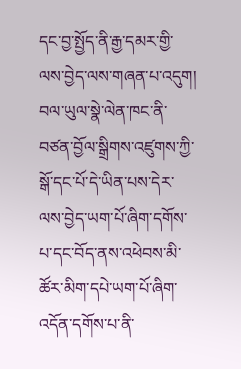དང་བྱ་སྤྱོད་ནི་རྒྱ་དམར་གྱི་ལས་བྱེད་ལས་གཞན་པ་འདུག། བལ་ཡུལ་སྣེ་ལེན་ཁང་ནི་བཙན་བྱོལ་སྒྲིགས་འཛུགས་ཀྱི་སྒོ་དང་པོ་དེ་ཡིན་པས་དེར་ལས་བྱེད་ཡག་པོ་ཞིག་དགོས་པ་དང་བོད་ནས་འཕེབས་མི་ཚོར་མིག་དཔེ་ཡག་པོ་ཞིག་འདོན་དགོས་པ་ནི་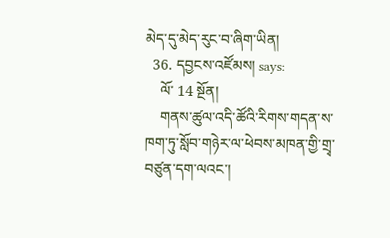མེད་དུ་མེད་རུང་བ་ཞིག་ཡིན།
  36. དབྱངས་འཛོམས། says:
    ལོ་ 14 སྔོན།
    གནས་ཚུལ་འདི་ཚོའི་རིགས་གདན་ས་ཁག་ཏུ་སློབ་གཉེར་ལ་ཕེབས་མཁན་གྱི་གྲྭ་བཙུན་དག་ལའང་།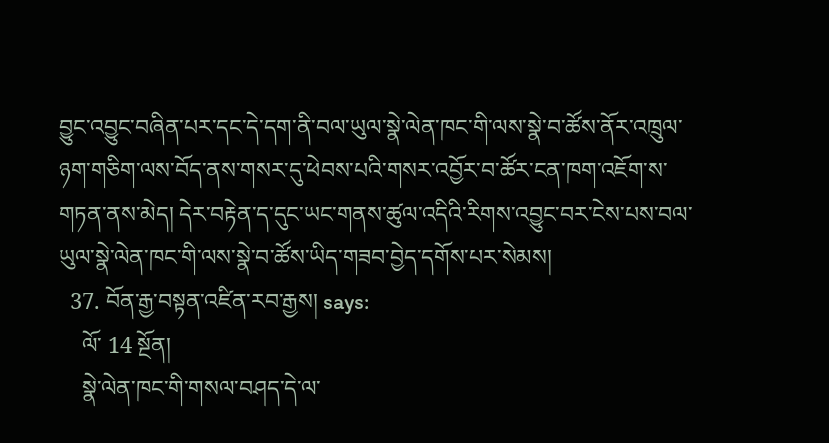བྱུང་འབྱུང་བཞིན་པར་དང་དེ་དག་ནི་བལ་ཡུལ་སྣེ་ལེན་ཁང་གི་ལས་སྣེ་བ་ཚོས་ནོར་འཁྲུལ་ཉག་གཅིག་ལས་བོད་ནས་གསར་དུ་ཕེབས་པའི་གསར་འབྱོར་བ་ཚོར་ངན་ཁག་འཇོག་ས་གཏན་ནས་མེད། དེར་བརྟེན་ད་དུང་ཡང་གནས་ཚུལ་འདིའི་རིགས་འབྱུང་བར་ངེས་པས་བལ་ཡུལ་སྣེ་ལེན་ཁང་གི་ལས་སྣེ་བ་ཚོས་ཡིད་གཟབ་བྱེད་དགོས་པར་སེམས།
  37. བོན་རྒྱ་བསྟན་འཛིན་རབ་རྒྱས། says:
    ལོ་ 14 སྔོན།
    སྣེ་ལེན་ཁང་གི་གསལ་བཤད་དེ་ལ་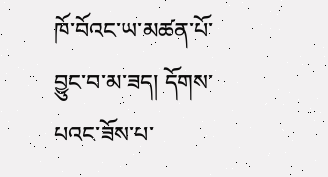ཁོ་བོའང་ཡ་མཚན་པོ་བྱུང་བ་མ་ཟད། དོགས་པའང་ཟོས་པ་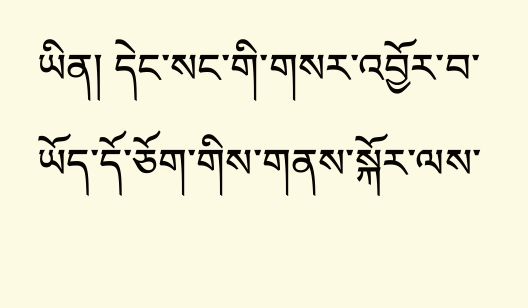ཡིན། དེང་སང་གི་གསར་འབྱོར་བ་ཡོད་དོ་ཅོག་གིས་གནས་སྐོར་ལས་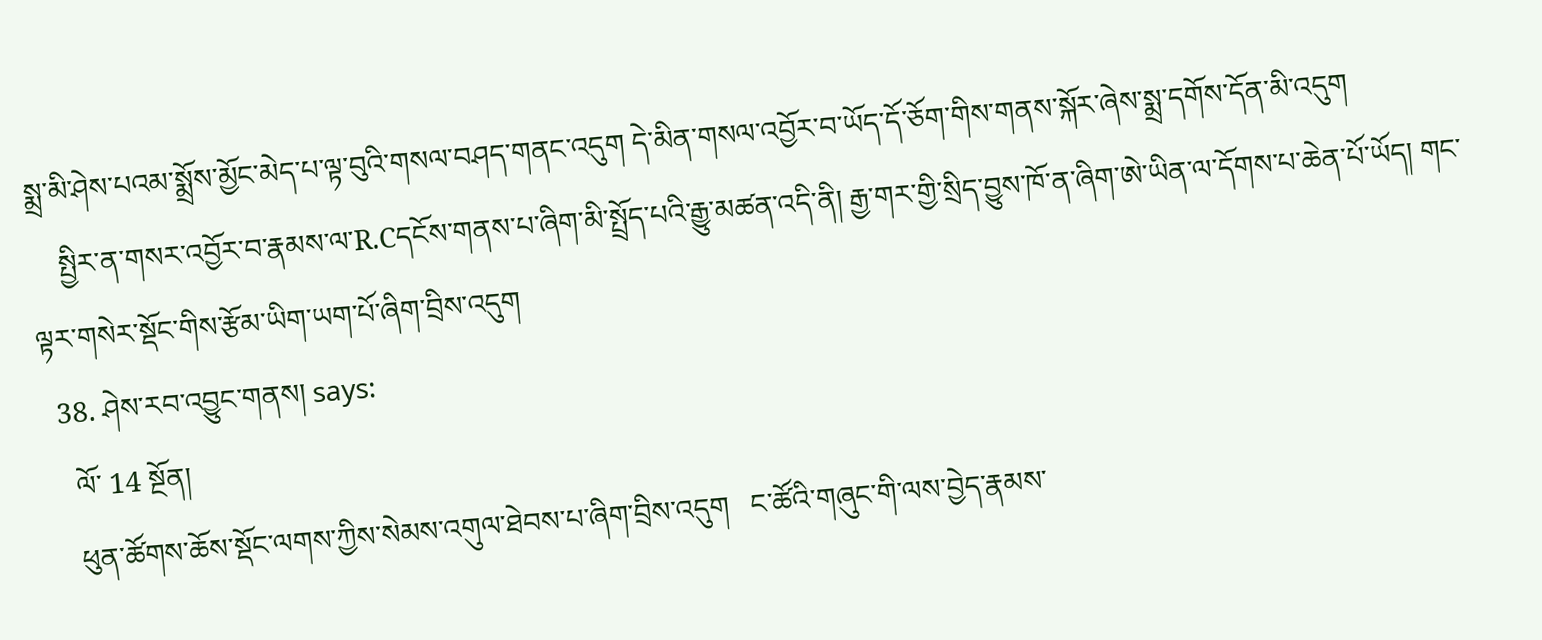སྨྲ་མི་ཤེས་པའམ་སྨྲོས་མྱོང་མེད་པ་ལྟ་བུའི་གསལ་བཤད་གནང་འདུག དེ་མིན་གསལ་འབྱོར་བ་ཡོད་དོ་ཅོག་གིས་གནས་སྐོར་ཞེས་སྨྲ་དགོས་དོན་མི་འདུག
    སྤྱིར་ན་གསར་འབྱོར་བ་རྣམས་ལ་R.Cདངོས་གནས་པ་ཞིག་མི་སྤྲོད་པའི་རྒྱུ་མཚན་འདི་ནི། རྒྱ་གར་གྱི་སྲིད་བྱུས་ཁོ་ན་ཞིག་ཨེ་ཡིན་ལ་དོགས་པ་ཆེན་པོ་ཡོད། གང་ལྟར་གསེར་སྡོང་གིས་རྩོམ་ཡིག་ཡག་པོ་ཞིག་བྲིས་འདུག
  38. ཤེས་རབ་འབྱུང་གནས། says:
    ལོ་ 14 སྔོན།
    ཕུན་ཚོགས་ཆོས་སྡོང་ལགས་ཀྱིས་སེམས་འགུལ་ཐེབས་པ་ཞིག་བྲིས་འདུག   ང་ཚོའི་གཞུང་གི་ལས་བྱེད་རྣམས་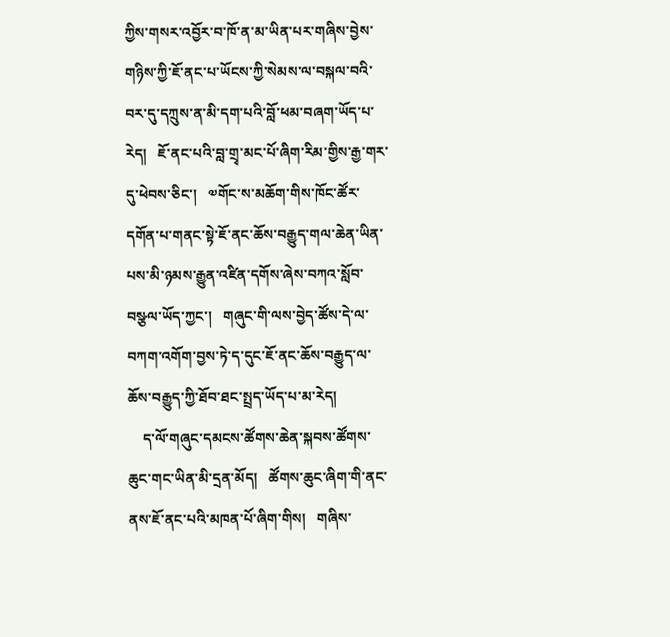ཀྱིས་གསར་འབྱོར་བ་ཁོ་ན་མ་ཡིན་པར་གཞིས་བྱེས་གཉིས་ཀྱི་ཇོ་ནང་པ་ཡོངས་ཀྱི་སེམས་ལ་བསྐལ་བའི་བར་དུ་དཀྲུས་ན་མི་དག་པའི་བློ་ཕམ་བཞག་ཡོད་པ་རེད།   ཇོ་ནང་པའི་བླ་གྲྭ་མང་པོ་ཞིག་རིམ་གྱིས་རྒྱ་གར་དུ་ཕེབས་ཅིང་།   ༧གོང་ས་མཆོག་གིས་ཁོང་ཚོར་དགོན་པ་གནང་སྟེ་ཇོ་ནང་ཆོས་བརྒྱུད་གལ་ཆེན་ཡིན་པས་མི་ཉམས་རྒྱུན་འཛིན་དགོས་ཞེས་བཀའ་སློབ་བསྩལ་ཡོད་ཀྱང་།   གཞུང་གི་ལས་བྱེད་ཚོས་དེ་ལ་བཀག་འགོག་བྱས་ཏེ་ད་དུང་ཇོ་ནང་ཆོས་བརྒྱུད་ལ་ཆོས་བརྒྱུད་ཀྱི་ཐོབ་ཐང་སྤྲད་ཡོད་པ་མ་རེད།
    ད་ལོ་གཞུང་དམངས་ཚོགས་ཆེན་སྐབས་ཚོགས་ཆུང་གང་ཡིན་མི་དྲན་མོད།   ཚོགས་ཆུང་ཞིག་གི་ནང་ནས་ཇོ་ནང་པའི་མཁན་པོ་ཞིག་གིས།   གཞིས་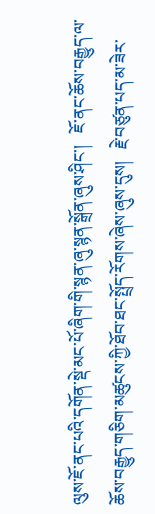ལུས་ཇོ་ནང་པའི་དགོན་སྡེ་མང་པོ་ཞིག་གི་སྙན་ཞུ་སྙན་སྒྲོན་ཞུས་ཤིང་།   ཇོ་ནང་ཆོས་བརྒྱུད་ལ་ཆོས་བརྒྱུད་གཅིག་མཚུངས་ཀྱི་ཐོབ་ཐང་སྤྲོད་རོགས་ཞེས་ཞུས་དུས།   རྗེ་བཙུན་པད་མ་ཟེར་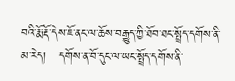བའི་རྨོ་རྡོ་དེས་ཇོ་ནང་ལ་ཆོས་བརྒྱུད་ཀྱི་ཐོབ་ཐང་སྤྲོད་དགོས་ནི་མ་རེད།   དགོས་ན་བོ་དུང་ལ་ཡང་སྤྲོད་དགོས་ནི་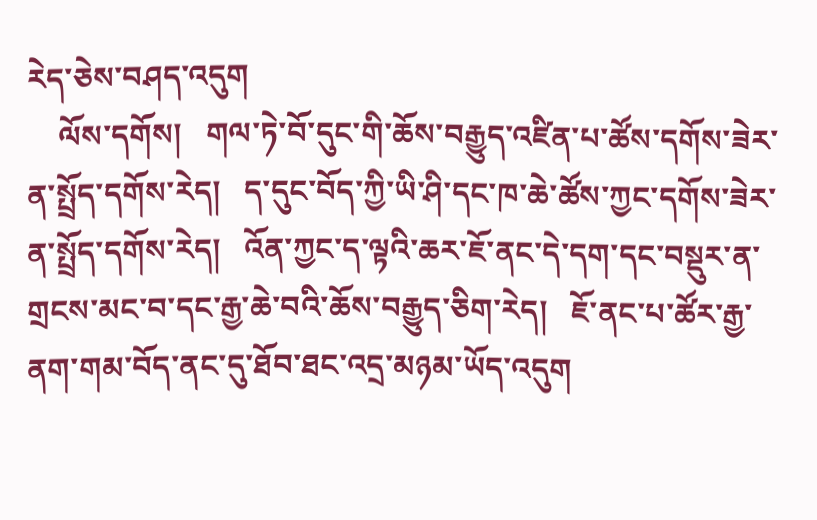རེད་ཅེས་བཤད་འདུག
    ལོས་དགོས།   གལ་ཏེ་བོ་དུང་གི་ཆོས་བརྒྱུད་འཛིན་པ་ཚོས་དགོས་ཟེར་ན་སྤྲོད་དགོས་རེད།   ད་དུང་བོད་ཀྱི་ཡི་ཤི་དང་ཁ་ཆེ་ཚོས་ཀྱང་དགོས་ཟེར་ན་སྤྲོད་དགོས་རེད།   འོན་ཀྱང་ད་ལྟའི་ཆར་ཇོ་ནང་དེ་དག་དང་བསྡུར་ན་གྲངས་མང་བ་དང་རྒྱ་ཆེ་བའི་ཆོས་བརྒྱུད་ཅིག་རེད།   ཇོ་ནང་པ་ཚོར་རྒྱ་ནག་གམ་བོད་ནང་དུ་ཐོབ་ཐང་འདྲ་མཉམ་ཡོད་འདུག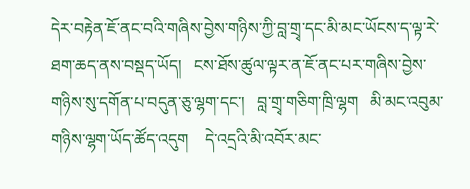དེར་བརྟེན་ཇོ་ནང་བའི་གཞིས་བྱེས་གཉིས་ཀྱི་བླ་གྲྭ་དང་མི་མང་ཡོངས་ད་ལྟ་རེ་ཐག་ཆད་ནས་བསྡད་ཡོད།   ངས་ཐོས་ཚུལ་ལྟར་ན་ཇོ་ནང་པར་གཞིས་བྱེས་གཉིས་སུ་དགོན་པ་བདུན་ཅུ་ལྷག་དང་།   བླ་གྲྭ་གཅིག་ཁྲི་ལྷག   མི་མང་འབུམ་གཉིས་ལྷག་ཡོད་ཚོད་འདུག    དེ་འདྲའི་མི་འབོར་མང་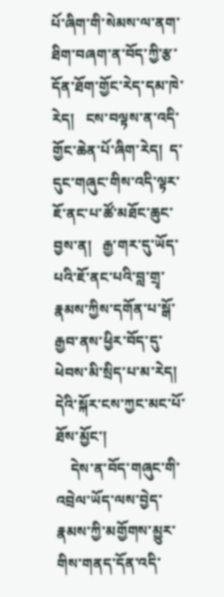པོ་ཞིག་གི་སེམས་ལ་ནག་ཐིག་བཞག་ན་བོད་ཀྱི་རྩ་དོན་ཐོག་གྱོང་རེད་དམ་ཁེ་རེད།   ངས་བལྟས་ན་འདི་གྱོང་ཆེན་པོ་ཞིག་རེད།  ད་དུང་གཞུང་གིས་འདི་ལྟར་ཇོ་ནང་པ་ཚོ་མཐོང་ཆུང་བྱས་ན།   རྒྱ་གར་དུ་ཡོད་པའི་ཇོ་ནང་པའི་བླ་གྲྭ་རྣམས་ཀྱིས་དགོན་པ་སྒོ་རྒྱབ་ནས་ཕྱིར་བོད་དུ་ཕེབས་མི་སྲིད་པ་མ་རེད།    དེའི་སྐོར་ངས་ཀྱང་མང་པོ་ཐོས་མྱོང་།
    དེས་ན་བོད་གཞུང་གི་འབྲེལ་ཡོད་ལས་བྱེད་རྣམས་ཀྱི་མགྱོགས་མྱུར་གིས་གནད་དོན་འདི་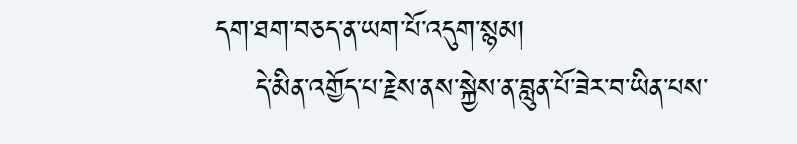དག་ཐག་བཅད་ན་ཡག་པོ་འདུག་སྙམ།
    དེ་མིན་འགྱོད་པ་རྗེས་ནས་སྐྱེས་ན་བླུན་པོ་ཟེར་བ་ཡིན་པས་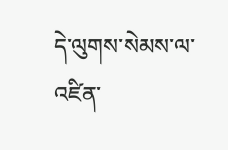དེ་ལུགས་སེམས་ལ་འཛིན་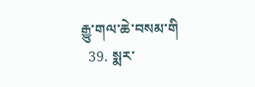རྒྱུ་གལ་ཆེ་བསམ་གི
  39. སྨར་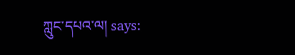ཀླུང་དཔའ་ལ། says: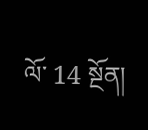ལོ་ 14 སྔོན།